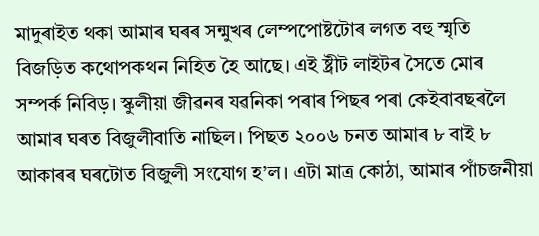মাদুৰাইত থকা আমাৰ ঘৰৰ সন্মুখৰ লেম্পপোষ্টটোৰ লগত বহু স্মৃতি বিজড়িত কথোপকথন নিহিত হৈ আছে। এই ষ্ট্ৰীট লাইটৰ সৈতে মোৰ সম্পৰ্ক নিবিড়। স্কুলীয়া জীৱনৰ যৱনিকা পৰাৰ পিছৰ পৰা কেইবাবছৰলৈ আমাৰ ঘৰত বিজুলীবাতি নাছিল। পিছত ২০০৬ চনত আমাৰ ৮ বাই ৮ আকাৰৰ ঘৰটোত বিজুলী সংযোগ হ’ল। এটা মাত্ৰ কোঠা, আমাৰ পাঁচজনীয়া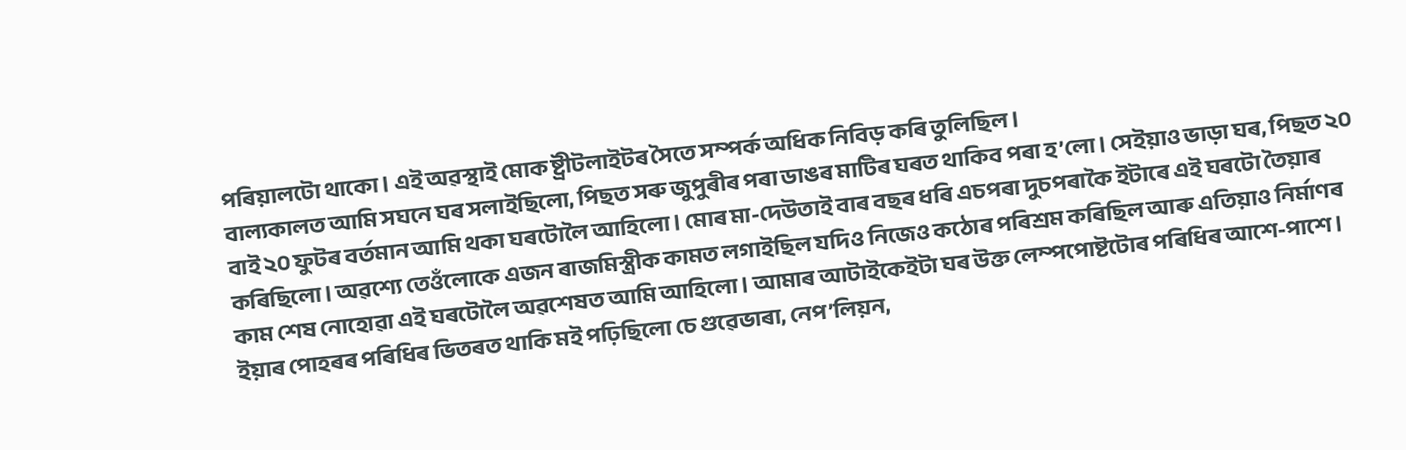পৰিয়ালটো থাকো। এই অৱস্থাই মোক ষ্ট্ৰীটলাইটৰ সৈতে সম্পৰ্ক অধিক নিবিড় কৰি তুলিছিল।
বাল্যকালত আমি সঘনে ঘৰ সলাইছিলো, পিছত সৰু জুপুৰীৰ পৰা ডাঙৰ মাটিৰ ঘৰত থাকিব পৰা হ’লো। সেইয়াও ভাড়া ঘৰ, পিছত ২০ বাই ২০ ফুটৰ বৰ্তমান আমি থকা ঘৰটোলৈ আহিলো। মোৰ মা-দেউতাই বাৰ বছৰ ধৰি এচপৰা দুচপৰাকৈ ইটাৰে এই ঘৰটো তৈয়াৰ কৰিছিলো। অৱশ্যে তেওঁলোকে এজন ৰাজমিস্ত্ৰীক কামত লগাইছিল যদিও নিজেও কঠোৰ পৰিশ্ৰম কৰিছিল আৰু এতিয়াও নিৰ্মাণৰ কাম শেষ নোহোৱা এই ঘৰটোলৈ অৱশেষত আমি আহিলো। আমাৰ আটাইকেইটা ঘৰ উক্ত লেম্পপোষ্টটোৰ পৰিধিৰ আশে-পাশে। ইয়াৰ পোহৰৰ পৰিধিৰ ভিতৰত থাকি মই পঢ়িছিলো চে গুৱেভাৰা, নেপ’লিয়ন,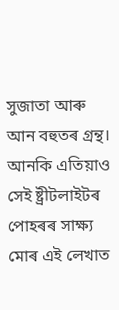সুজাতা আৰু আন বহুতৰ গ্ৰন্থ।
আনকি এতিয়াও সেই ষ্ট্ৰীটলাইটৰ পোহৰৰ সাক্ষ্য মোৰ এই লেখাত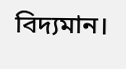বিদ্যমান।